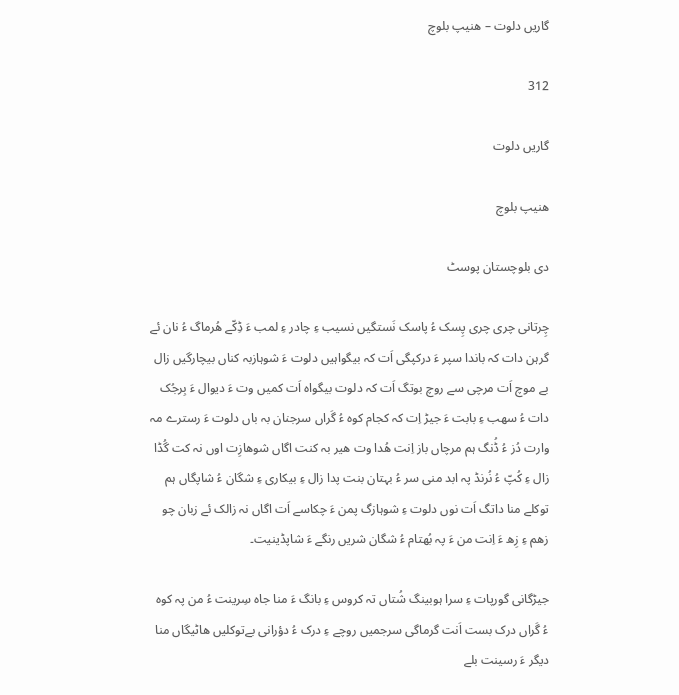گاریں دلوت – ھنیپ بلوچ

312

گاریں دلوت

ھنیپ بلوچ

دی بلوچستان پوسٹ

چِرتانی چری چری پِسک ءُ پاسک نَستگیں نسیب ءِ چادر ءِ لمب ءَ ڈِکّے ھُرماگ ءُ نان ئے گرہن دات کہ باندا سپر ءَ درکپگی اَت کہ بیگواہیں دلوت ءَ شوہازبہ کناں بیچارگیں زال بے موچ اَت مرچی سے روچ بوتگ اَت کہ دلوت بیگواہ اَت کمیں وت ءَ دیوال ءَ بِرجُک دات ءُ سھب ءِ بابت ءَ جیڑ اِت کہ کجام کوہ ءُ گَراں سرجنان بہ باں دلوت ءَ رسترے مہ وارت دُز ءُ ڈُنگ ہم مرچاں باز اِنت ھُدا وت ھیر بہ کنت اگاں شوھازِت اوں نہ کت گُڈا زال ءِ کُپّ ءُ نُرنڈ پہ ابد منی سر ءُ بہتان بنت پدا زال ءِ بیکاری ءِ شگان ءُ شاپگاں ہم توکلے منا داتگ اَت نوں دلوت ءِ شوہازگ پمن ءَ چکاسے اَت اگاں نہ زالک ئے زبان چو زھم ءِ زِھ ءَ اِنت من ءَ پہ بُھتام ءُ شگان شریں رنگے ءَ شاپڈینیت۔

جیڑگانی گورپات ءِ سرا ہوبینگ شُتاں تہ کروس ءِ بانگ ءَ منا جاہ سِرینت ءُ من پہ کوہ ءُ گَراں درک بست اَنت گرماگی سرجمیں روچے ءِ درک ءُ دؤرانی بےتوکلیں ھاٹیگاں منا دیگر ءَ رسینت بلے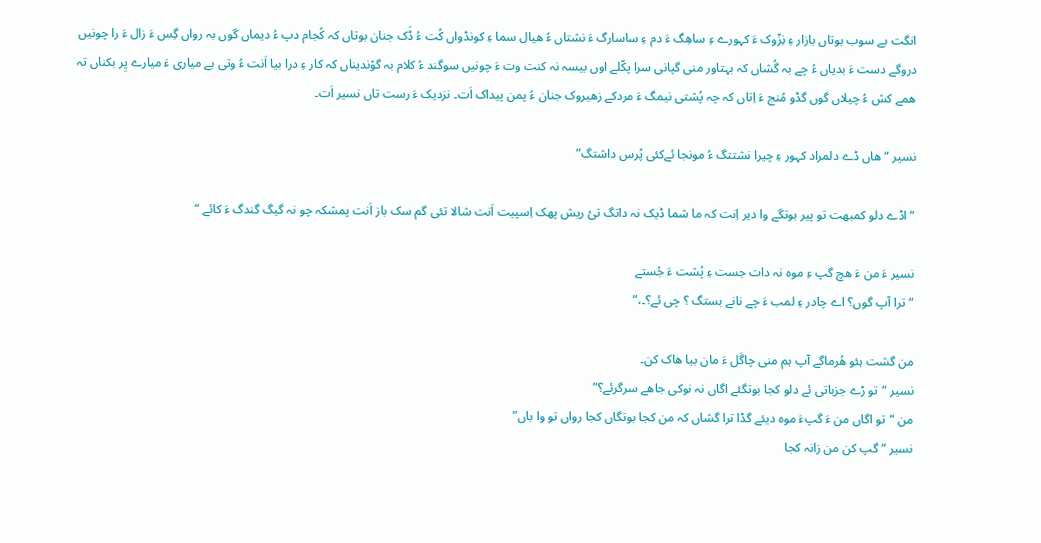انگت بے سوب بوتاں بازار ءِ نِزّوک ءَ کہورے ءِ ساھِگ ءَ دم ءِ ساسارگ ءَ نشتاں ءُ ھیال سما ءِ کونڈواں کُت ءُ ڈَک جنان بوتاں کہ کُجام دپ ءُ دیماں گوں بہ رواں گِس ءَ زال ءَ را چونیں دروگے دست ءَ بدیاں ءُ چے بہ گُشاں کہ بہتاور منی گپانی سرا پکّلے اوں بیسہ نہ کنت وت ءَ چونیں سوگند ءُ کلام بہ گوْندیناں کہ کار ءِ درا بیا اَنت ءُ وتی بے میاری ءَ میارے پِر بکناں تہ ھمے کش ءُ چیلاں گوں گڈو مُنج ءَ اِتاں کہ چہ پُشتی نیمگ ءَ مردکے زھیروک جنان ءُ پمن پیداک اَت۔ نزدیک ءَ رست تاں نسیر اَت۔

نسیر “ھاں ڈے دلمراد کہور ءِ چیرا نشتتگ ءُ مونجا ئےکئی پُرس داشتگ”

“اڈے دلو کمبھت تو پیر بوتگے وا دیر اِنت کہ ما شما ڈیک نہ داتگ تئ ریش پھک اِسپیت اَنت شالا تئی گم سک باز اَنت پمشکہ چو نہ گیگ گندگ ءَ کائے “

نسیر ءَ من ءَ ھچ گپ ءِ موہ نہ دات جست ءِ پُشت ءَ جُستے
“ترا آپ گوں؟ اے چادر ءِ لمب ءَ چے نانے بستگ ؟ چی ئے؟۔،”

من گشت ہئو ھُرماگے آپ ہم منی چاگَل ءَ مان بیا ھاک کن۔
نسیر “تو ڑے جزباتی ئے دلو کجا بوتگئے اگاں نہ نوکی جاھے سرگرئے؟”
من “تو اگاں من ءَ گپءَ موہ دیئے گڈا ترا گشاں کہ من کجا بوتگاں کجا رواں تو وا باں”
نسیر “گپ کن من زانہ کجا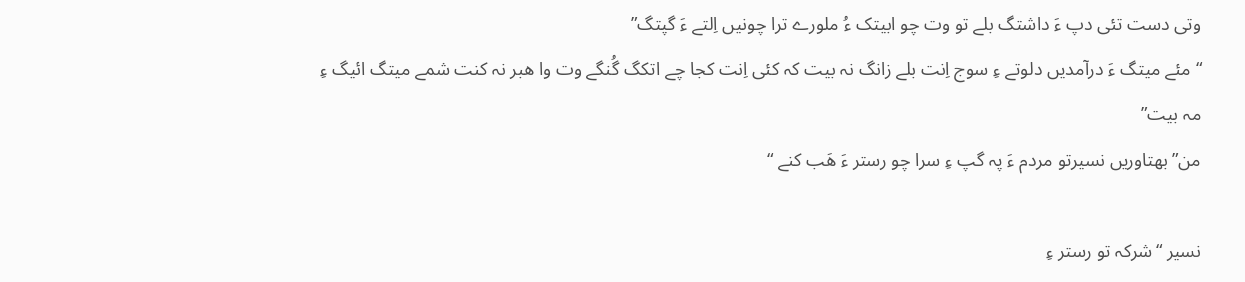وتی دست تئی دپ ءَ داشتگ بلے تو وت چو ابیتک ءُ ملورے ترا چونیں اِلتے ءَ گپتگ”
“ مئے میتگ ءَ درآمدیں دلوتے ءِ سوج اِنت بلے زانگ نہ بیت کہ کئی اِنت کجا چے اتکگ گُنگے وت وا ھبر نہ کنت شمے میتگ ائیگ ءِ مہ بیت”
من”بھتاوریں نسیرتو مردم ءَ پہ گپ ءِ سرا چو رستر ءَ ھَب کنے “

نسیر “شرکہ تو رستر ءِ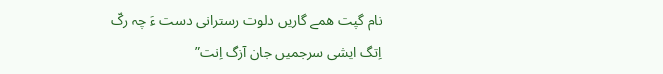نام گپت ھمے گاریں دلوت رسترانی دست ءَ چہ رکّ اِتگ ایشی سرجمیں جان آزگ اِنت”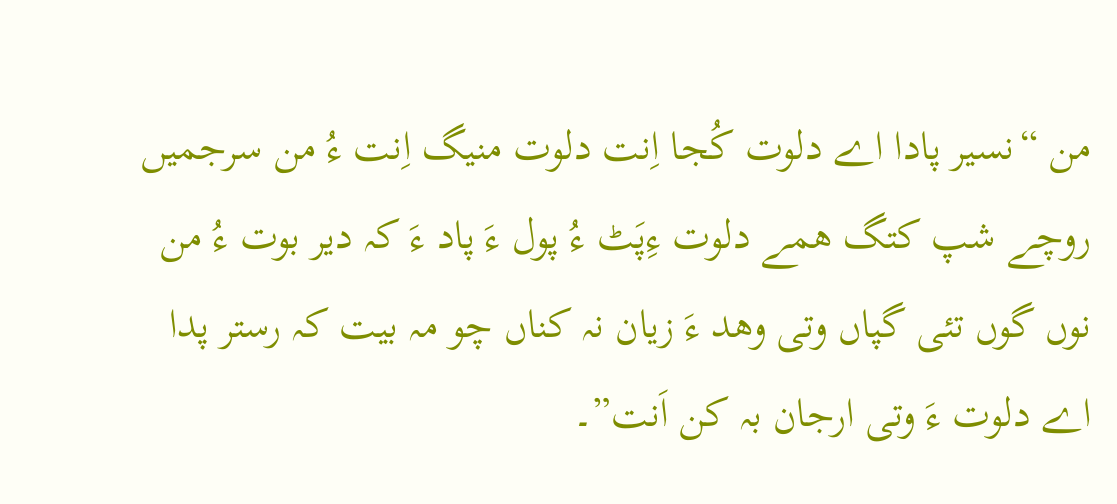من “نسیر پادا اے دلوت کُجا اِنت دلوت منیگ اِنت ءُ من سرجمیں روچے شپ کتگ ھمے دلوت ءِپَٹ ءُ پول ءَ پاد ءَ کہ دیر بوت ءُ من نوں گوں تئی گپاں وتی وھد ءَ زیان نہ کناں چو مہ بیت کہ رستر پدا اے دلوت ءَ وتی ارجان بہ کن اَنت”۔